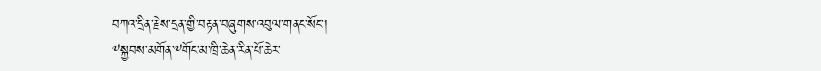བཀའ་དྲིན་རྗེས་དྲན་གྱི་བརྟན་བཞུགས་འབུལ་གནང་སོང་།
༸སྐྱབས་མགོན་༸གོང་མ་ཁྲི་ཆེན་རིན་པོ་ཆེར་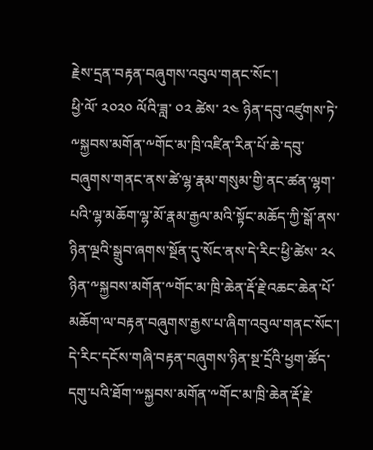རྗེས་དྲན་བརྟན་བཞུགས་འབུལ་གནང་སོང་།
ཕྱི་ལོ་ ༢༠༢༠ ལོའི་ཟླ་ ༠༢ ཚེས་ ༢༤ ཉིན་དབུ་འཛུགས་ཏེ་༸སྐྱབས་མགོན་༸གོང་མ་ཁྲི་འཛིན་རིན་པོ་ཆེ་དབུ་བཞུགས་གནང་ནས་ཚེ་ལྷ་རྣམ་གསུམ་གྱི་ནང་ཚན་ལྷག་པའི་ལྷ་མཆོག་ལྷ་མོ་རྣམ་རྒྱལ་མའི་སྟོང་མཆོད་ཀྱི་སྒོ་ནས་ཉིན་ལྔའི་སྒྲུབ་ཞགས་སྔོན་དུ་སོང་ནས་དེ་རིང་ཕྱི་ཚེས་ ༢༨ ཉིན་༸སྐྱབས་མགོན་༸གོང་མ་ཁྲི་ཆེན་རྡོ་རྗེ་འཆང་ཆེན་པོ་མཆོག་ལ་བརྟན་བཞུགས་རྒྱས་པ་ཞིག་འབུལ་གནང་སོང་།
དེ་རིང་དངོས་གཞི་བརྟན་བཞུགས་ཉིན་སྔ་དྲོའི་ཕྱག་ཚོད་དགུ་པའི་ཐོག་༸སྐྱབས་མགོན་༸གོང་མ་ཁྲི་ཆེན་རྡོ་རྗེ་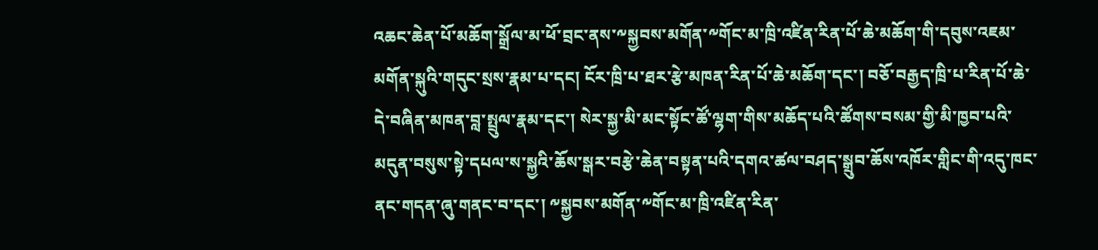འཆང་ཆེན་པོ་མཆོག་སྒྲོལ་མ་ཕོ་བྲང་ནས་༸སྐྱབས་མགོན་༸གོང་མ་ཁྲི་འཛིན་རིན་པོ་ཆེ་མཆོག་གི་དབུས་འཇམ་མགོན་སྐུའི་གདུང་སྲས་རྣམ་པ་དང། ངོར་ཁྲི་པ་ཐར་རྩེ་མཁན་རིན་པོ་ཆེ་མཆོག་དང་། བཅོ་བརྒྱད་ཁྲི་པ་རིན་པོ་ཆེ་དེ་བཞིན་མཁན་བླ་སྤྲུལ་རྣམ་དང་། སེར་སྐྱ་མི་མང་སྟོང་ཚོ་ལྷག་གིས་མཆོད་པའི་ཚོགས་བསམ་གྱི་མི་ཁྱབ་པའི་མདུན་བསུས་སྟེ་དཔལ་ས་སྐྱའི་ཆོས་སྒར་བརྩེ་ཆེན་བསྟན་པའི་དགའ་ཚལ་བཤད་སྒྲུབ་ཆོས་འཁོར་གླིང་གི་འདུ་ཁང་ནང་གདན་ཞུ་གནང་བ་དང་། ༸སྐྱབས་མགོན་༸གོང་མ་ཁྲི་འཛིན་རིན་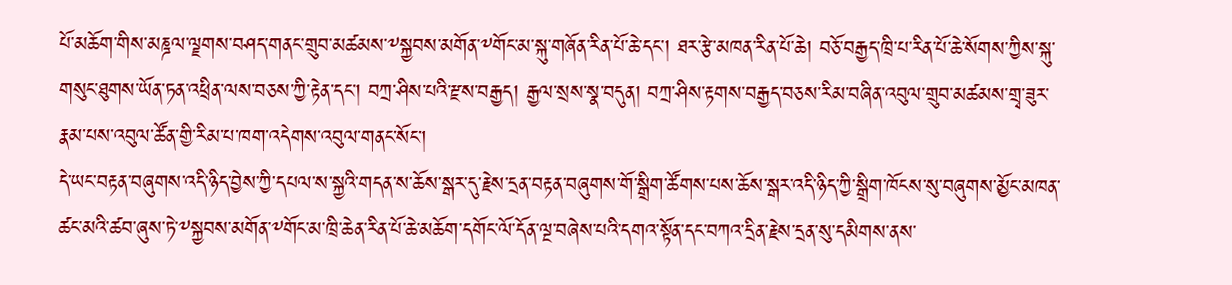པོ་མཆོག་གིས་མཎྜལ་ལྗགས་བཤད་གནང་གྲུབ་མཚམས་༸སྐྱབས་མགོན་༸གོང་མ་སྐུ་གཞོན་རིན་པོ་ཆེ་དང་། ཐར་རྩེ་མཁན་རིན་པོ་ཆེ། བཅོ་བརྒྱད་ཁྲི་པ་རིན་པོ་ཆེ་སོགས་ཀྱིས་སྐུ་གསུང་ཐུགས་ཡོན་ཏན་འཕྲིན་ལས་བཅས་ཀྱི་རྟེན་དང་། བཀྲ་ཤིས་པའི་རྫས་བརྒྱད། རྒྱལ་སྲས་སྣ་བདུན། བཀྲ་ཤིས་རྟགས་བརྒྱད་བཅས་རིམ་བཞིན་འབུལ་གྲུབ་མཚམས་གྲྭ་ཟུར་རྣམ་པས་འབུལ་ཚོན་གྱི་རིམ་པ་ཁག་འདེགས་འབུལ་གནང་སོང་།
དེ་ཡང་བརྟན་བཞུགས་འདི་ཉིད་བྱེས་ཀྱི་དཔལ་ས་སྐྱའི་གདན་ས་ཆོས་སྒར་དུ་རྗེས་དྲན་བརྟན་བཞུགས་གོ་སྒྲིག་ཚོགས་པས་ཆོས་སྒར་འདི་ཉིད་ཀྱི་སྒྲིག་ཁོངས་སུ་བཞུགས་མྱོང་མཁན་ཚང་མའི་ཚབ་ཞུས་ཏེ་༸སྐྱབས་མགོན་༸གོང་མ་ཁྲི་ཆེན་རིན་པོ་ཆེ་མཆོག་དགོང་ལོ་དོན་ལྔ་བཞེས་པའི་དགའ་སྟོན་དང་བཀའ་དྲིན་རྗེས་དྲན་སུ་དམིགས་ནས་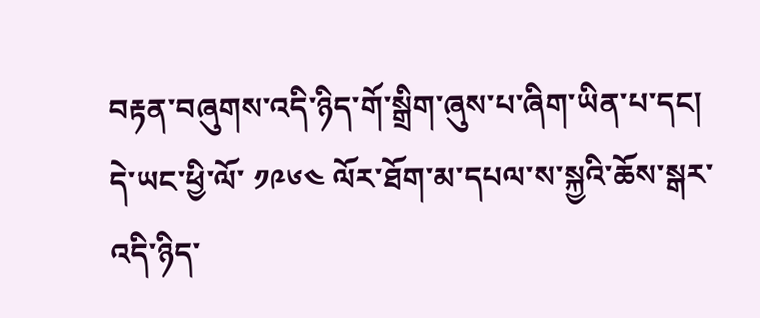བརྟན་བཞུགས་འདི་ཉིད་གོ་སྒྲིག་ཞུས་པ་ཞིག་ཡིན་པ་དང།
དེ་ཡང་ཕྱི་ལོ་ ༡༩༦༤ ལོར་ཐོག་མ་དཔལ་ས་སྐྱའི་ཆོས་སྒར་འདི་ཉིད་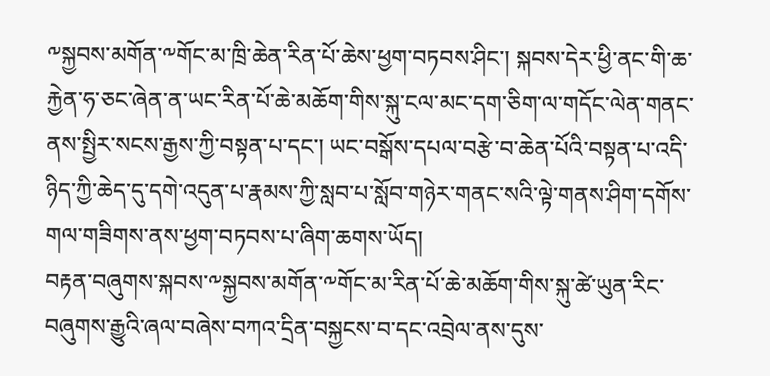༸སྐྱབས་མགོན་༸གོང་མ་ཁྲི་ཆེན་རིན་པོ་ཆེས་ཕྱག་བཏབས་ཤིང་། སྐབས་དེར་ཕྱི་ནང་གི་ཆ་རྐྱེན་ཧ་ཅང་ཞེན་ན་ཡང་རིན་པོ་ཆེ་མཆོག་གིས་སྐུ་ངལ་མང་དག་ཅིག་ལ་གདོང་ལེན་གནང་ནས་སྤྱིར་སངས་རྒྱས་ཀྱི་བསྟན་པ་དང་། ཡང་བསྒོས་དཔལ་བརྩེ་བ་ཆེན་པོའི་བསྟན་པ་འདི་ཉིད་ཀྱི་ཆེད་དུ་དགེ་འདུན་པ་རྣམས་ཀྱི་སླབ་པ་སློབ་གཉེར་གནང་སའི་ལྟེ་གནས་ཤིག་དགོས་གལ་གཟིགས་ནས་ཕྱག་བཏབས་པ་ཞིག་ཆགས་ཡོད།
བརྟན་བཞུགས་སྐབས་༸སྐྱབས་མགོན་༸གོང་མ་རིན་པོ་ཆེ་མཆོག་གིས་སྐུ་ཚེ་ཡུན་རིང་བཞུགས་རྒྱུའི་ཞལ་བཞེས་བཀའ་དྲིན་བསྐྱངས་བ་དང་འབྲེལ་ནས་དུས་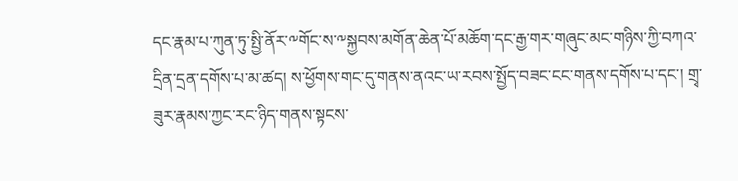དང་རྣམ་པ་ཀུན་ཏུ་སྤྱི་ནོར་༸གོང་ས་༸སྐྱབས་མགོན་ཆེན་པོ་མཆོག་དང་རྒྱ་གར་གཞུང་མང་གཉིས་ཀྱི་བཀའ་དྲིན་དྲན་དགོས་པ་མ་ཚད། ས་ཕྱོགས་གང་དུ་གནས་ནའང་ཡ་རབས་སྤྱོད་བཟང་ངང་གནས་དགོས་པ་དང་། གྲྭ་ཟུར་རྣམས་ཀྱང་རང་ཉིད་གནས་སྟངས་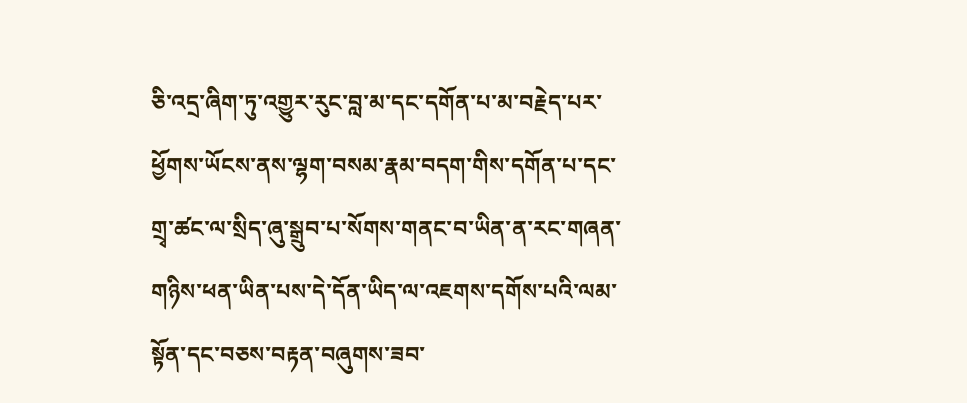ཅི་འདྲ་ཞིག་ཏུ་འགྱུར་རུང་བླ་མ་དང་དགོན་པ་མ་བརྗེད་པར་ཕྱོགས་ཡོངས་ནས་ལྷག་བསམ་རྣམ་བདག་གིས་དགོན་པ་དང་གྲྭ་ཚང་ལ་སྲིད་ཞུ་སྒྲུབ་པ་སོགས་གནང་བ་ཡིན་ན་རང་གཞན་གཉིས་ཕན་ཡིན་པས་དེ་དོན་ཡིད་ལ་འཇགས་དགོས་པའི་ལམ་སྟོན་དང་བཅས་བརྟན་བཞུགས་ཟབ་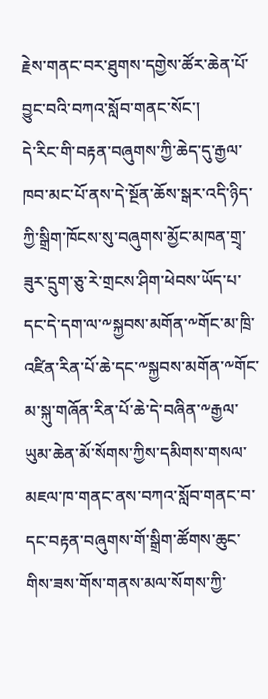རྗེས་གནང་བར་ཐུགས་དགྱེས་ཚོར་ཆེན་པོ་བྱུང་བའི་བཀའ་སློབ་གནང་སོང་།
དེ་རིང་གི་བརྟན་བཞུགས་ཀྱི་ཆེད་དུ་རྒྱལ་ཁབ་མང་པོ་ནས་དེ་སྔོན་ཆོས་སྒར་འདི་ཉིད་ཀྱི་སྒྲིག་ཁོངས་སུ་བཞུགས་མྱོང་མཁན་གྲྭ་ཟུར་དྲུག་ཅུ་རེ་གྲངས་ཤིག་ཕེབས་ཡོད་པ་དང་དེ་དག་ལ་༸སྐྱབས་མགོན་༸གོང་མ་ཁྲི་འཛིན་རིན་པོ་ཆེ་དང་༸སྐྱབས་མགོན་༸གོང་མ་སྐུ་གཞོན་རིན་པོ་ཆེ་དེ་བཞིན་༸རྒྱལ་ཡུམ་ཆེན་མོ་སོགས་ཀྱིས་དམིགས་གསལ་མཇལ་ཁ་གནང་ནས་བཀའ་སློབ་གནང་བ་དང་བརྟན་བཞུགས་གོ་སྒྲིག་ཚོགས་ཆུང་གིས་ཟས་གོས་གནས་མལ་སོགས་ཀྱི་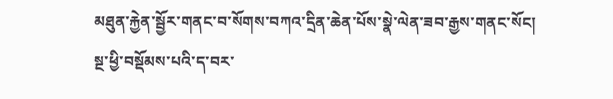མཐུན་རྐྱེན་སྦྱོར་གནང་བ་སོགས་བཀའ་དྲིན་ཆེན་པོས་སྣེ་ལེན་ཟབ་རྒྱས་གནང་སོང།
སྔ་ཕྱི་བསྡོམས་པའི་ད་བར་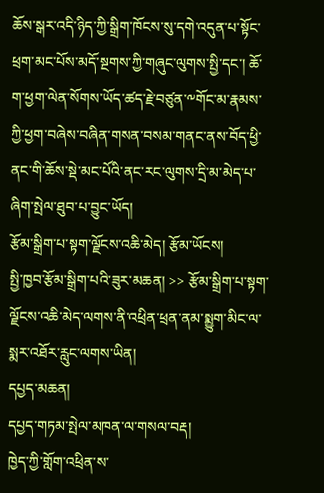ཆོས་སྒར་འདི་ཉིད་ཀྱི་སྒྲིག་ཁོངས་སུ་དགེ་འདུན་པ་སྟོང་ཕྲག་མང་པོས་མདོ་སྔགས་ཀྱི་གཞུང་ལུགས་སྤྱི་དང་། ཆོ་ག་ཕྱག་ལེན་སོགས་ཡོད་ཚད་རྗེ་བཙུན་༸གོང་མ་རྣམས་ཀྱི་ཕྱག་བཞེས་བཞིན་གསན་བསམ་གནང་ནས་བོད་ཕྱི་ནང་གི་ཆོས་སྡེ་མང་པོའི་ནང་རང་ལུགས་དྲི་མ་མེད་པ་ཞིག་སྤེལ་ཐུབ་པ་བྱུང་ཡོད།
རྩོམ་སྒྲིག་པ་སྟག་ལྗོངས་འཆི་མེད། རྩོམ་ཡོངས།
སྤྱི་ཁྱབ་རྩོམ་སྒྲིག་པའི་ཟུར་མཆན། >> རྩོམ་སྒྲིག་པ་སྟག་ལྗོངས་འཆི་མེད་ལགས་ནི་འཕྲིན་ཕྲན་ནམ་སྨྱུག་མིང་ལ་སྨར་འཐོར་རླུང་ལགས་ཡིན།
དཔྱད་མཆན།
དཔྱད་གཏམ་སྤེལ་མཁན་ལ་གསལ་བརྡ།
ཁྱེད་ཀྱི་གློག་འཕྲིན་ས་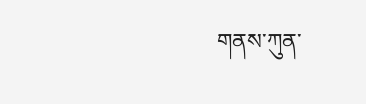གནས་ཀུན་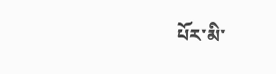པོར་མི་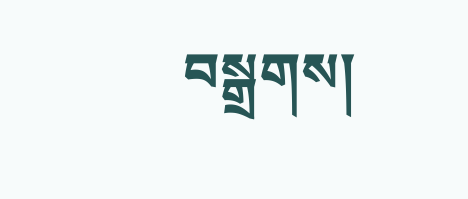བསྒྲགས།